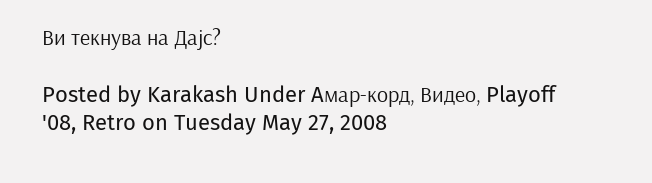Ви текнува на Дајс?

Posted by Karakash Under Aмар-корд, Видео, Playoff '08, Retro on Tuesday May 27, 2008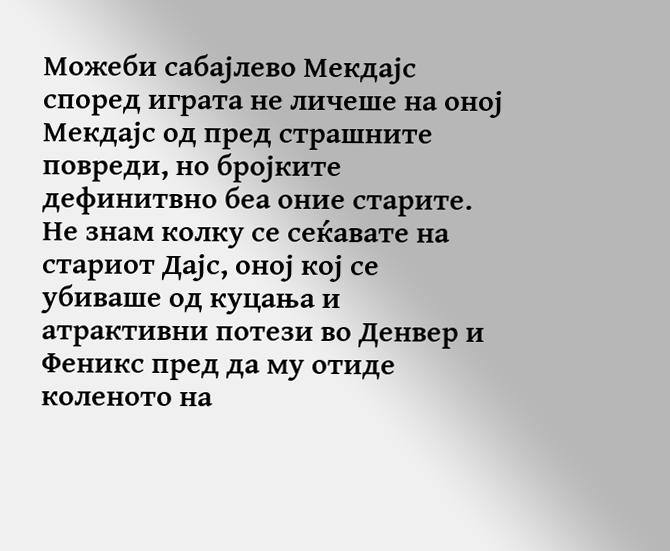Можеби сабајлево Мекдајс според играта не личеше на оној Мекдајс од пред страшните повреди, но бројките дефинитвно беа оние старите. Не знам колку се сеќавате на стариот Дајс, оној кој се убиваше од куцања и атрактивни потези во Денвер и Феникс пред да му отиде коленото на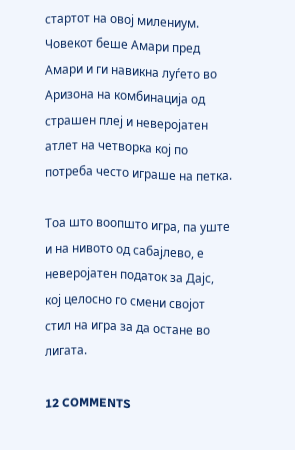стартот на овој милениум. Човекот беше Амари пред Амари и ги навикна луѓето во Аризона на комбинација од страшен плеј и неверојатен атлет на четворка кој по потреба често играше на петка.

Тоа што воопшто игра, па уште и на нивото од сабајлево, е неверојатен податок за Дајс, кој целосно го смени својот стил на игра за да остане во лигата.

12 COMMENTS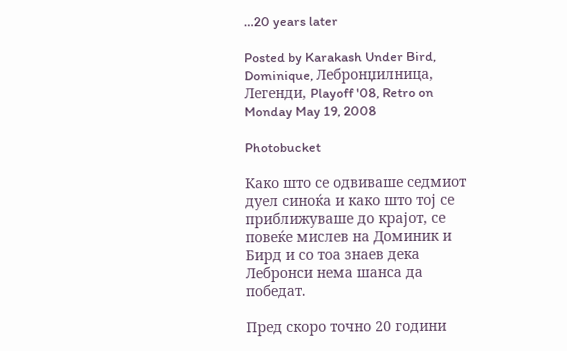…20 years later

Posted by Karakash Under Bird, Dominique, Лебронџилница, Легенди, Playoff '08, Retro on Monday May 19, 2008

Photobucket

Како што се одвиваше седмиот дуел синоќа и како што тој се приближуваше до крајот, се повеќе мислев на Доминик и Бирд и со тоа знаев дека Лебронси нема шанса да победат.

Пред скоро точно 20 години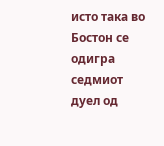исто така во Бостон се одигра седмиот дуел од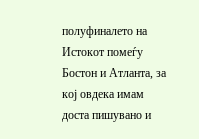полуфиналето на Истокот помеѓу Бостон и Атланта, за кој овдека имам доста пишувано и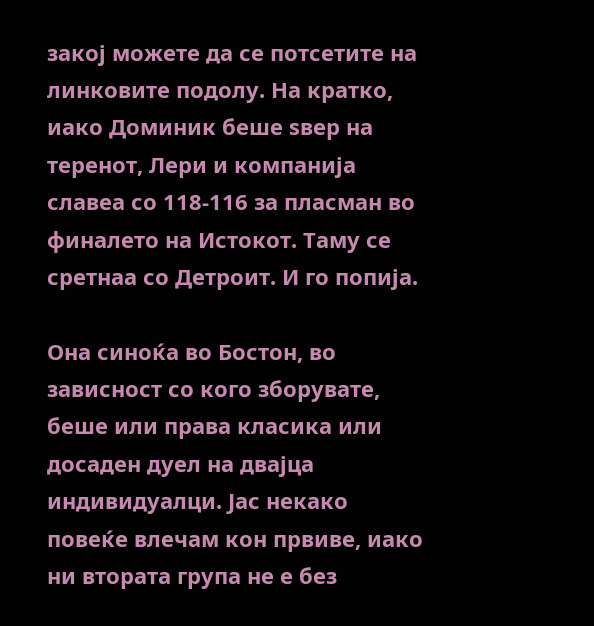закој можете да се потсетите на линковите подолу. На кратко, иако Доминик беше ѕвер на теренот, Лери и компанија славеа со 118-116 за пласман во финалето на Истокот. Таму се сретнаа со Детроит. И го попија.

Она синоќа во Бостон, во зависност со кого зборувате, беше или права класика или досаден дуел на двајца индивидуалци. Јас некако повеќе влечам кон првиве, иако ни втората група не е без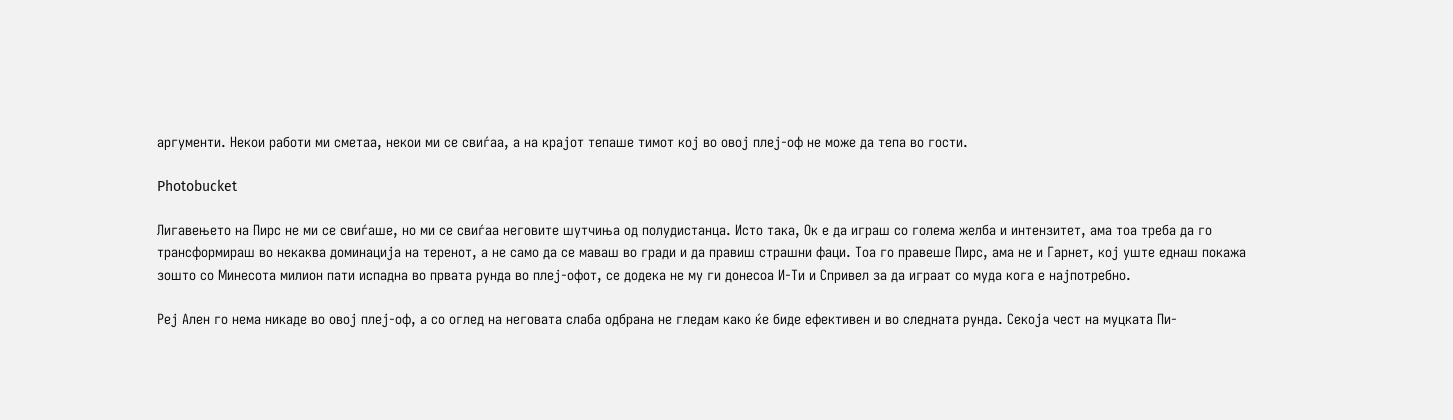аргументи. Некои работи ми сметаа, некои ми се свиѓаа, а на крајот тепаше тимот кој во овој плеј-оф не може да тепа во гости.

Photobucket

Лигавењето на Пирс не ми се свиѓаше, но ми се свиѓаа неговите шутчиња од полудистанца. Исто така, Ок е да играш со голема желба и интензитет, ама тоа треба да го трансформираш во некаква доминација на теренот, а не само да се маваш во гради и да правиш страшни фаци. Тоа го правеше Пирс, ама не и Гарнет, кој уште еднаш покажа зошто со Минесота милион пати испадна во првата рунда во плеј-офот, се додека не му ги донесоа И-Ти и Спривел за да играат со муда кога е најпотребно.

Реј Ален го нема никаде во овој плеј-оф, а со оглед на неговата слаба одбрана не гледам како ќе биде ефективен и во следната рунда. Секоја чест на муцката Пи-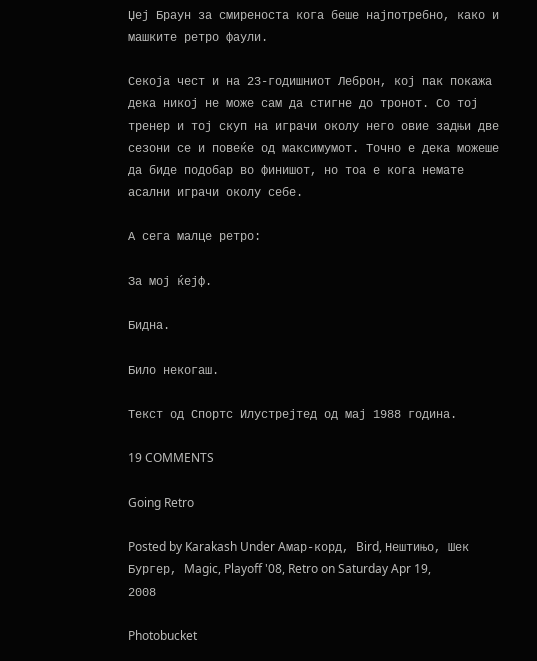Џеј Браун за смиреноста кога беше најпотребно, како и машките ретро фаули.

Секоја чест и на 23-годишниот Леброн, кој пак покажа дека никој не може сам да стигне до тронот. Со тој тренер и тој скуп на играчи околу него овие задњи две сезони се и повеќе од максимумот. Точно е дека можеше да биде подобар во финишот, но тоа е кога немате асални играчи околу себе.

А сега малце ретро:

За мој ќејф.

Бидна.

Било некогаш.

Текст од Спортс Илустрејтед од мај 1988 година.

19 COMMENTS

Going Retro

Posted by Karakash Under Aмар-корд, Bird, Нештињо, Шек Бургер, Magic, Playoff '08, Retro on Saturday Apr 19, 2008

Photobucket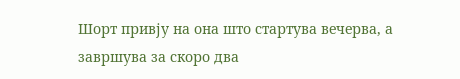Шорт привју на она што стартува вечерва, а завршува за скоро два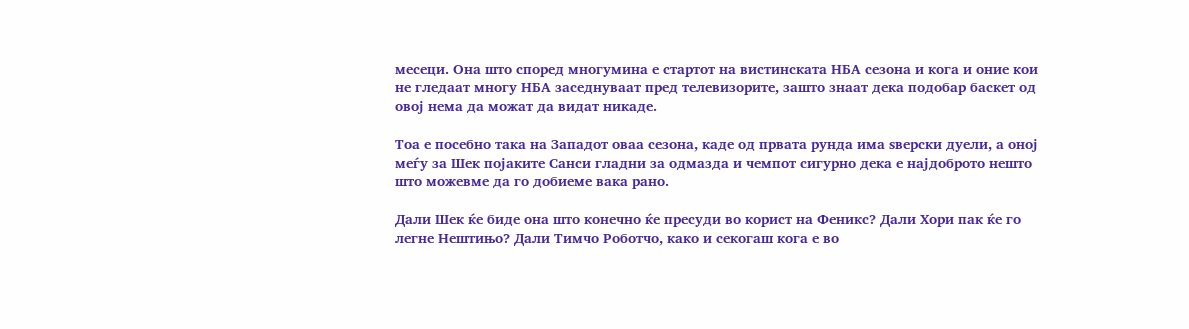месеци. Она што според многумина е стартот на вистинската НБА сезона и кога и оние кои не гледаат многу НБА заседнуваат пред телевизорите, зашто знаат дека подобар баскет од овој нема да можат да видат никаде.

Тоа е посебно така на Западот оваа сезона, каде од првата рунда има ѕверски дуели, а оној меѓу за Шек појаките Санси гладни за одмазда и чемпот сигурно дека е најдоброто нешто што можевме да го добиеме вака рано.

Дали Шек ќе биде она што конечно ќе пресуди во корист на Феникс? Дали Хори пак ќе го легне Нештињо? Дали Тимчо Роботчо, како и секогаш кога е во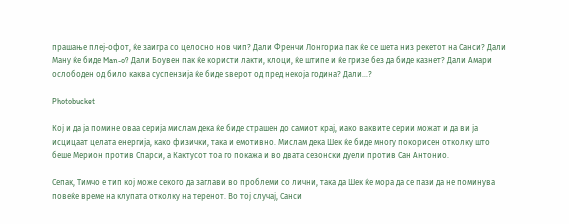прашање плеј-офот, ќе заигра со целосно нов чип? Дали Френчи Лонгориа пак ќе се шета низ рекетот на Санси? Дали Ману ќе биде Man-o? Дали Боувен пак ќе користи лакти, клоци, ќе штипе и ќе гризе без да биде казнет? Дали Амари ослободен од било каква суспензија ќе биде ѕверот од пред некоја година? Дали…?

Photobucket

Кој и да ја помине оваа серија мислам дека ќе биде страшен до самиот крај, иако ваквите серии можат и да ви ја исцицаат целата енергија, како физички, така и емотивно. Мислам дека Шек ќе биде многу покорисен отколку што беше Мерион против Спарси, а Кактусот тоа го покажа и во двата сезонски дуели против Сан Антонио.

Сепак, Тимчо е тип кој може секого да заглави во проблеми со лични, така да Шек ќе мора да се пази да не поминува повеќе време на клупата отколку на теренот. Во тој случај, Санси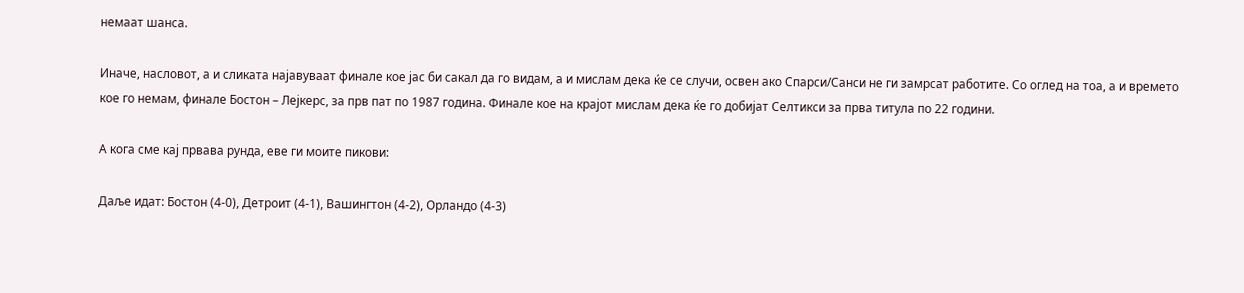немаат шанса.

Иначе, насловот, а и сликата најавуваат финале кое јас би сакал да го видам, а и мислам дека ќе се случи, освен ако Спарси/Санси не ги замрсат работите. Со оглед на тоа, а и времето кое го немам, финале Бостон – Лејкерс, за прв пат по 1987 година. Финале кое на крајот мислам дека ќе го добијат Селтикси за прва титула по 22 години.

А кога сме кај првава рунда, еве ги моите пикови:

Даље идат: Бостон (4-0), Детроит (4-1), Вашингтон (4-2), Орландо (4-3)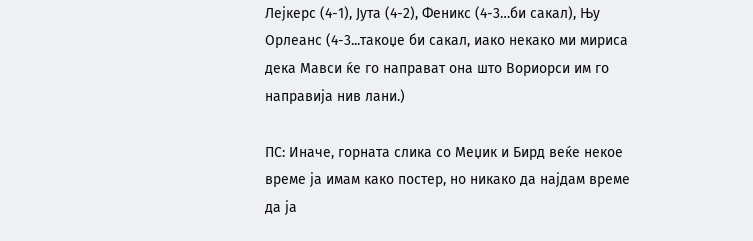Лејкерс (4-1), Јута (4-2), Феникс (4-3…би сакал), Њу Орлеанс (4-3...такоџе би сакал, иако некако ми мириса дека Мавси ќе го направат она што Вориорси им го направија нив лани.)

ПС: Иначе, горната слика со Меџик и Бирд веќе некое време ја имам како постер, но никако да најдам време да ја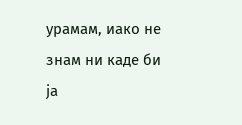урамам, иако не знам ни каде би ја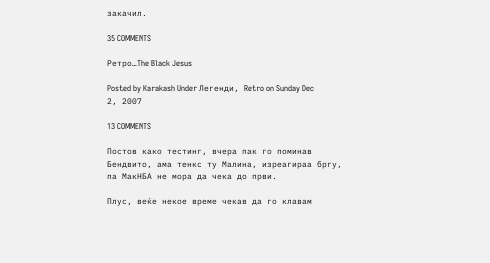закачил.

35 COMMENTS

Ретро…The Black Jesus

Posted by Karakash Under Легенди, Retro on Sunday Dec 2, 2007

13 COMMENTS

Постов како тестинг, вчера пак го поминав Бендвито, ама тенкс ту Малина, изреагираа бргу, па МакНБА не мора да чека до први.

Плус, веќе некое време чекав да го клавам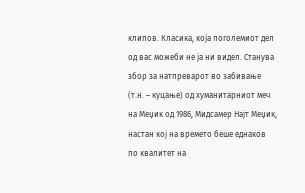клипов. Класика, која поголемиот дел од вас можеби не ја ни видел. Станува збор за натпреварот во забивање (т.н. – куцање) од хуманитарниот меч на Меџик од 1986, Мидсамер Најт Меџик, настан кој на времето беше еднаков по квалитет на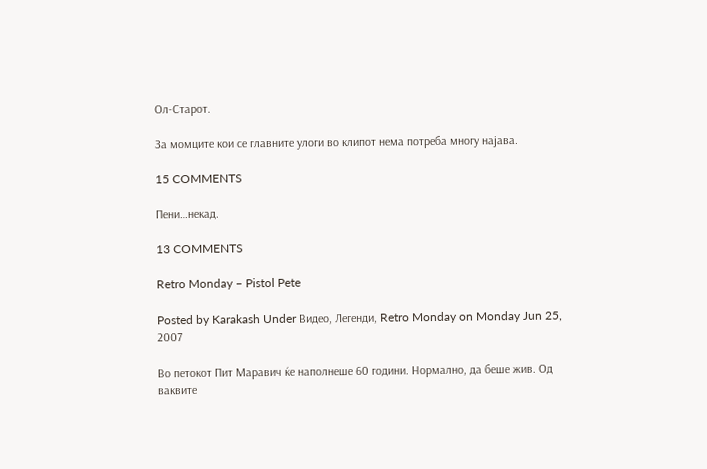Ол-Старот.

За момците кои се главните улоги во клипот нема потреба многу најава.

15 COMMENTS

Пени…некад.

13 COMMENTS

Retro Monday – Pistol Pete

Posted by Karakash Under Видео, Легенди, Retro Monday on Monday Jun 25, 2007

Во петокот Пит Маравич ќе наполнеше 60 години. Нормално, да беше жив. Од ваквите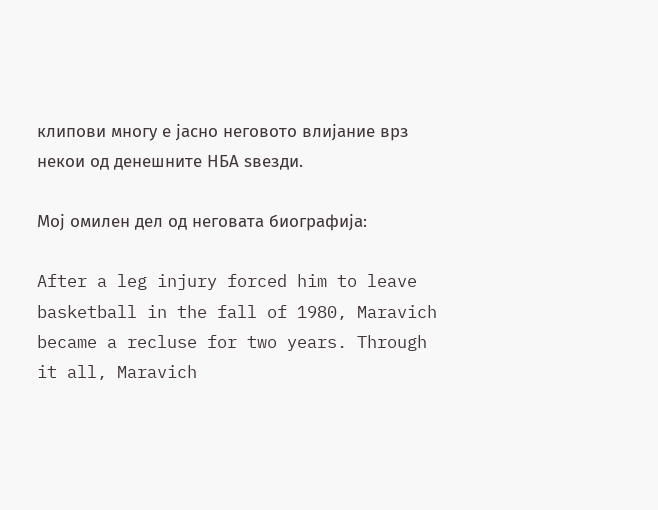клипови многу е јасно неговото влијание врз некои од денешните НБА ѕвезди.

Мој омилен дел од негoвата биографија:

After a leg injury forced him to leave basketball in the fall of 1980, Maravich became a recluse for two years. Through it all, Maravich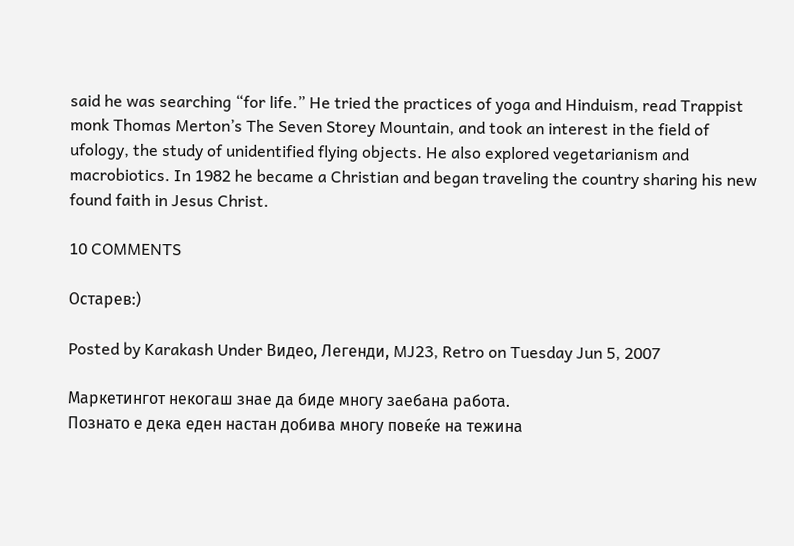said he was searching “for life.” He tried the practices of yoga and Hinduism, read Trappist monk Thomas Merton’s The Seven Storey Mountain, and took an interest in the field of ufology, the study of unidentified flying objects. He also explored vegetarianism and macrobiotics. In 1982 he became a Christian and began traveling the country sharing his new found faith in Jesus Christ.

10 COMMENTS

Остарев:)

Posted by Karakash Under Видео, Легенди, MJ23, Retro on Tuesday Jun 5, 2007

Маркетингот некогаш знае да биде многу заебана работа.
Познато е дека еден настан добива многу повеќе на тежина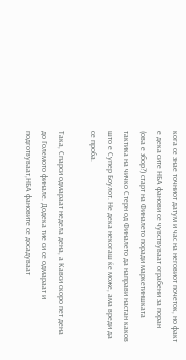кога се знае точниот датум и час на неговиот почеток, но факт е дека сите НБА фанови се чувствуваат ограбени за поран (ова е збор?) старт на Финалето поради маркетиншката тактика на чичко Стерн од Финалето да направи настан каков што е Супер Боулот. Не дека некогаш ќе може, ама вреди да се проба.

Така, Спарси одмараат недела дена, а Кавси скоро пет дена до Големото финале. Додека тие си се одмараат и подготвуваат,НБА фановите се досадуваат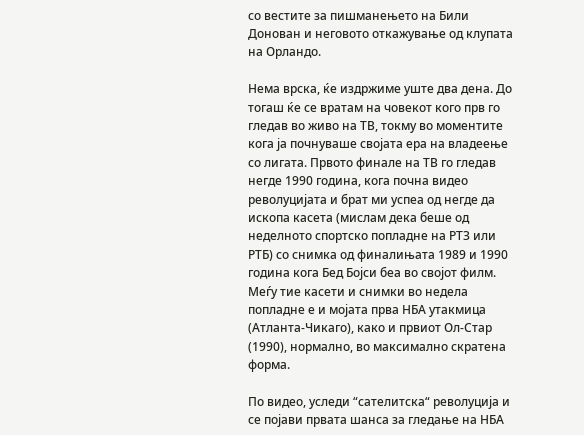со вестите за пишманењето на Били Донован и неговото откажување од клупата на Орландо.

Нема врска, ќе издржиме уште два дена. До тогаш ќе се вратам на човекот кого прв го гледав во живо на ТВ, токму во моментите кога ја почнуваше својата ера на владеење со лигата. Првото финале на ТВ го гледав негде 1990 година, кога почна видео револуцијата и брат ми успеа од негде да ископа касета (мислам дека беше од неделното спортско попладне на РТЗ или РТБ) со снимка од финалињата 1989 и 1990 година кога Бед Бојси беа во својот филм. Меѓу тие касети и снимки во недела попладне е и мојата прва НБА утакмица (Атланта-Чикаго), како и првиот Ол-Стар (1990), нормално, во максимално скратена форма.

По видео, уследи “сателитска“ револуција и се појави првата шанса за гледање на НБА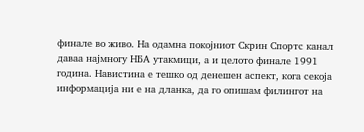финале во живо. На одамна покојниот Скрин Спортс канал даваа најмногу НБА утакмици, а и целото финале 1991 година. Навистина е тешко од денешен аспект, кога секоја информација ни е на дланка, да го опишам филингот на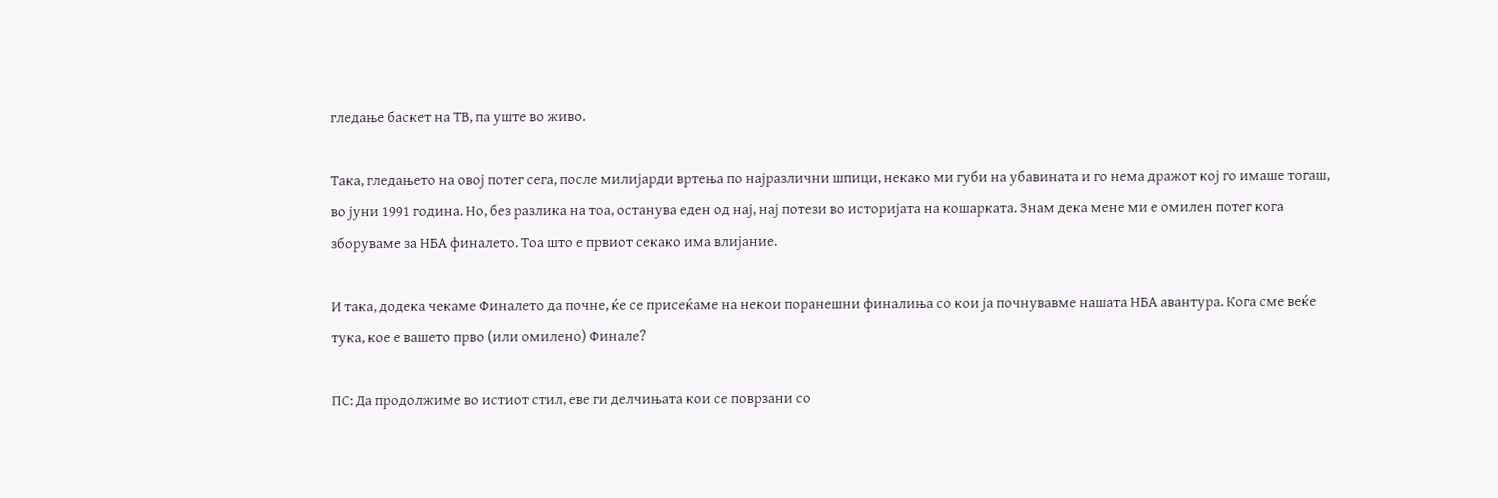гледање баскет на ТВ, па уште во живо.

Така, гледањето на овој потег сега, после милијарди вртења по најразлични шпици, некако ми губи на убавината и го нема дражот кој го имаше тогаш, во јуни 1991 година. Но, без разлика на тоа, останува еден од нај, нај потези во историјата на кошарката. Знам дека мене ми е омилен потег кога зборуваме за НБА финалето. Тоа што е првиот секако има влијание.

И така, додека чекаме Финалето да почне, ќе се присеќаме на некои поранешни финалиња со кои ја почнувавме нашата НБА авантура. Кога сме веќе тука, кое е вашето прво (или омилено) Финале?

ПС: Да продолжиме во истиот стил, еве ги делчињата кои се поврзани со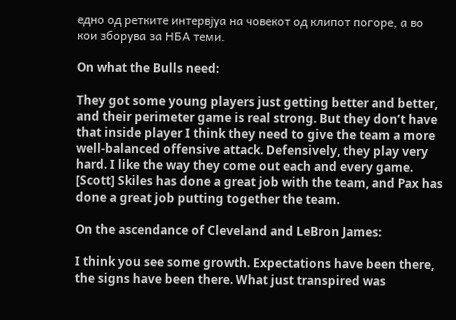едно од ретките интервјуа на човекот од клипот погоре, а во кои зборува за НБА теми.

On what the Bulls need:

They got some young players just getting better and better, and their perimeter game is real strong. But they don’t have that inside player I think they need to give the team a more well-balanced offensive attack. Defensively, they play very hard. I like the way they come out each and every game. [Scott] Skiles has done a great job with the team, and Pax has done a great job putting together the team.

On the ascendance of Cleveland and LeBron James:

I think you see some growth. Expectations have been there, the signs have been there. What just transpired was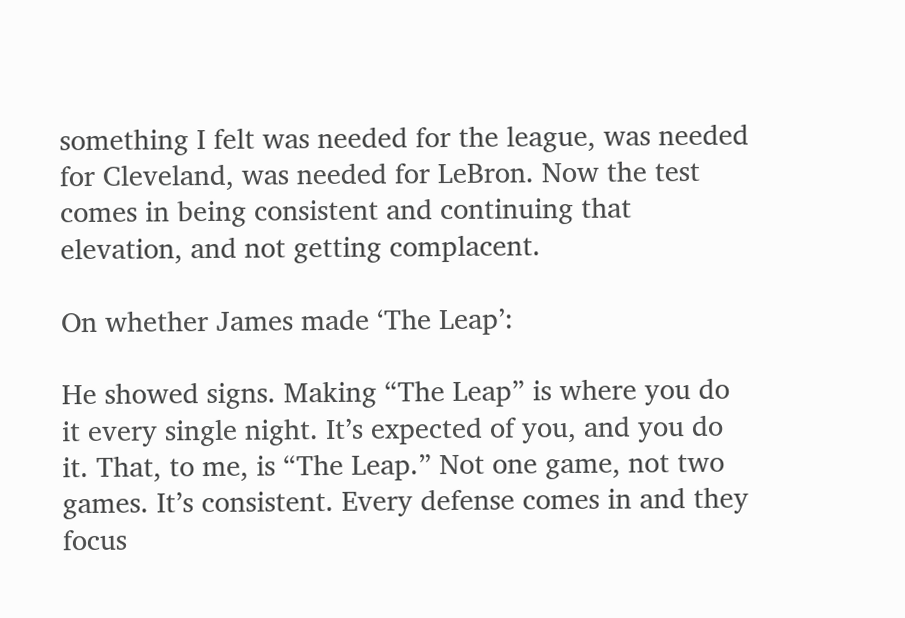something I felt was needed for the league, was needed for Cleveland, was needed for LeBron. Now the test comes in being consistent and continuing that elevation, and not getting complacent.

On whether James made ‘The Leap’:

He showed signs. Making “The Leap” is where you do it every single night. It’s expected of you, and you do it. That, to me, is “The Leap.” Not one game, not two games. It’s consistent. Every defense comes in and they focus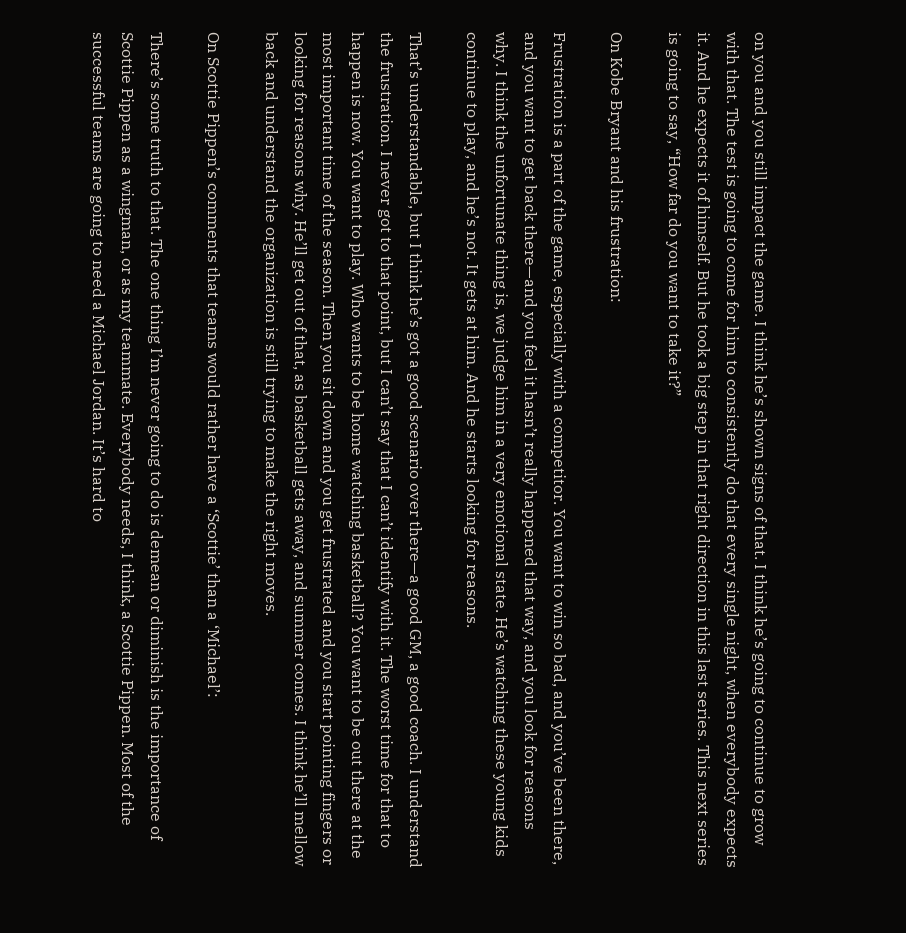on you and you still impact the game. I think he’s shown signs of that. I think he’s going to continue to grow with that. The test is going to come for him to consistently do that every single night, when everybody expects it. And he expects it of himself. But he took a big step in that right direction in this last series. This next series is going to say, “How far do you want to take it?”

On Kobe Bryant and his frustration:

Frustration is a part of the game, especially with a competitor. You want to win so bad, and you’ve been there, and you want to get back there—and you feel it hasn’t really happened that way, and you look for reasons why. I think the unfortunate thing is, we judge him in a very emotional state. He’s watching these young kids continue to play, and he’s not. It gets at him. And he starts looking for reasons.

That’s understandable, but I think he’s got a good scenario over there—a good GM, a good coach. I understand the frustration. I never got to that point, but I can’t say that I can’t identify with it. The worst time for that to happen is now. You want to play. Who wants to be home watching basketball? You want to be out there at the most important time of the season. Then you sit down and you get frustrated and you start pointing fingers or looking for reasons why. He’ll get out of that, as basketball gets away, and summer comes. I think he’ll mellow back and understand the organization is still trying to make the right moves.

On Scottie Pippen’s comments that teams would rather have a ‘Scottie’ than a ‘Michael’:

There’s some truth to that. The one thing I’m never going to do is demean or diminish is the importance of Scottie Pippen as a wingman, or as my teammate. Everybody needs, I think, a Scottie Pippen. Most of the successful teams are going to need a Michael Jordan. It’s hard to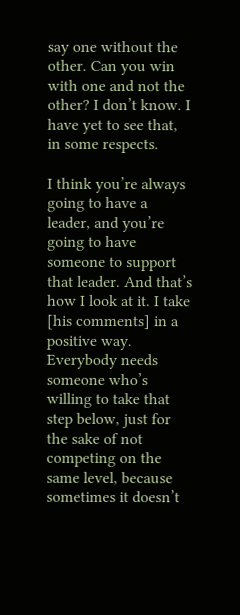say one without the other. Can you win with one and not the other? I don’t know. I have yet to see that, in some respects.

I think you’re always going to have a leader, and you’re going to have someone to support that leader. And that’s how I look at it. I take [his comments] in a positive way. Everybody needs someone who’s willing to take that step below, just for the sake of not competing on the same level, because sometimes it doesn’t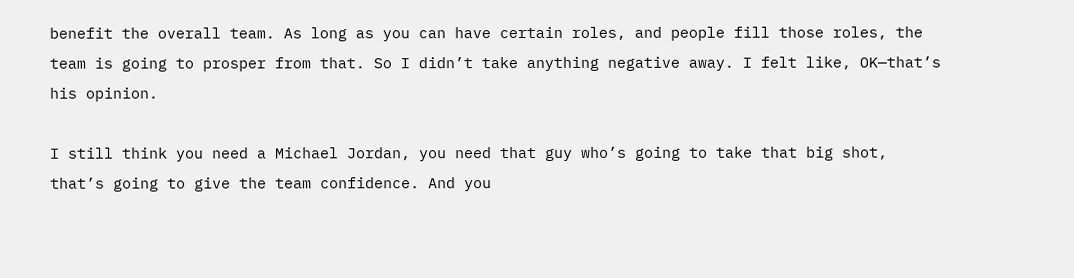benefit the overall team. As long as you can have certain roles, and people fill those roles, the team is going to prosper from that. So I didn’t take anything negative away. I felt like, OK—that’s his opinion.

I still think you need a Michael Jordan, you need that guy who’s going to take that big shot, that’s going to give the team confidence. And you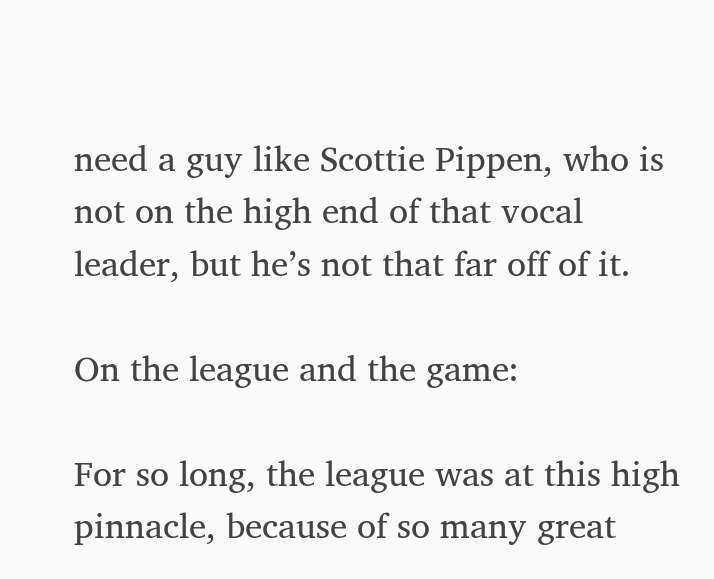need a guy like Scottie Pippen, who is not on the high end of that vocal leader, but he’s not that far off of it.

On the league and the game:

For so long, the league was at this high pinnacle, because of so many great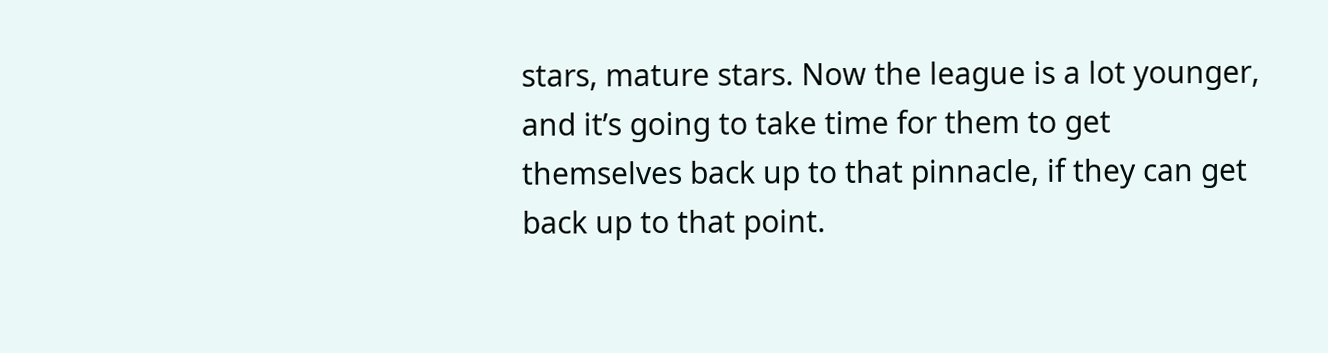stars, mature stars. Now the league is a lot younger, and it’s going to take time for them to get themselves back up to that pinnacle, if they can get back up to that point.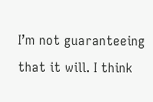I’m not guaranteeing that it will. I think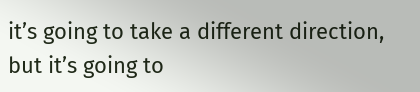it’s going to take a different direction, but it’s going to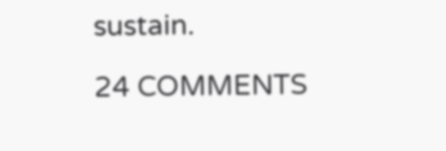sustain.

24 COMMENTS